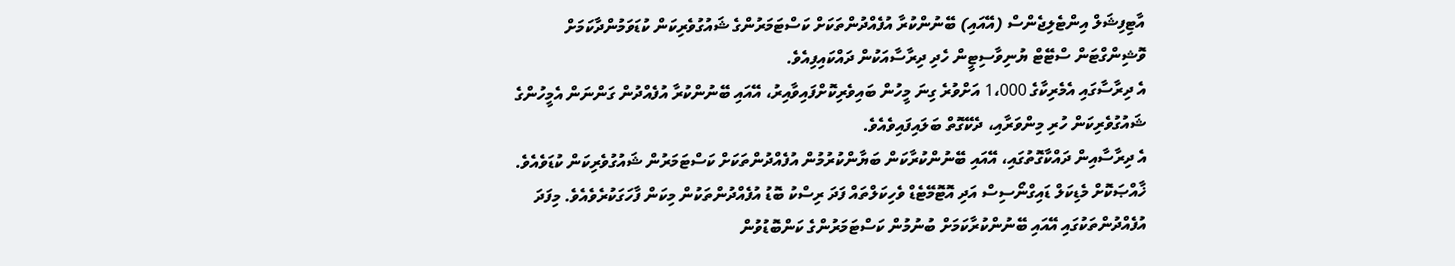އާޓިފިޝަލް އިންޓެލިޖެންސް (އޭއައި) ބޭނުންކުރާ އުފެއްދުންތަކަށް ކަސްޓަމަރުންގެ ޝައުގުވެރިކަން ކުޑަވަމުންދާކަމަށް ވޮޝިންގްޓަން ސްޓޭޓް ޔުނިވާސިޓީން ހެދި ދިރާސާއަކުން ދައްކައިފިއެވެ.
އެ ދިރާސާގައި އެމެރިކާގެ 1،000 އަށްވުރެ ގިނަ މީހުން ބައިވެރިކޮށްފައިވާއިރު، އޭއައި ބޭނުންކުރާ އުފެއްދުން ގަންނަން އެމީހުންގެ ޝައުގުވެރިކަން ހުރި މިންވަރާއި، ދެކޭގޮތް ބަލައިފައިވެއެވެ.
އެ ދިރާސާއިން ދައްކާގޮތުގައި، އޭއައި ބޭނުންކުރާކަން ބަޔާންކުރުމުން އުފެއްދުންތަކަށް ކަސްޓަމަރުން ޝައުގުވެރިކަން ކުޑަވެއެވެ. ޚާއްޞަކޮށް މެޑިކަލް ޑައިގްނޯސިސް އަދި އޮޓޮމޭޓެޑް ވެހިކަލްތައް ފަދަ ރިސްކު ބޮޑު އުފެއްދުންތަކުން މިކަން ފާހަގަކުރެވެއެވެ. މިފަދަ އުފެއްދުންތަކުގައި އޭއައި ބޭނުންކުރާކަމަށް ބުނުމުން ކަސްޓަމަރުންގެ ކަންބޮޑުވުން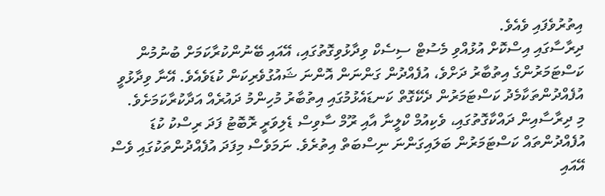އިތުރުވެފައި ވެއެވެ.
ދިރާސާގައި އިސްކޮށް އުޅުއްވި މެސުޓް ސިސެކް ވިދާޅުވިގޮތުގައި، އޭއައި ބޭނުންކުރާކަމަށް ބުނުމުން ކަސްޓަމަރުންގެ އިތުބާރު ދަށްވެ، އުފެއްދުން ގަންނަން އޮންނަ ޝައުގުވެރިކަން ކުޑަވެއެވެ. އޭނާ ވިދާޅުވީ އުފެއްދުންތަކާމެދު ކަސްޓަމަރުން ދެކޭގޮތް ކަނޑައެޅުމުގައި އިތުބާރު މުހިންމު ދައުރެއް އަދާކުރާކަމަށެވެ.
މި ދިރާސާއިން ދައްކާގޮތުގައި، ވެކިއުމް ކްލީނާ އާއި ރޫމް ސާވިސް ޑެލިވަރީ ރޮބޮޓު ފަދަ ރިސްކު ކުޑަ އުފެއްދުންތައް ކަސްޓަމަރުން ބަލައިގަންނަ ނިސްބަތް އިތުރެވެ. ނަމަވެސް މިފަދަ އުފެއްދުންތަކުގައި ވެސް އޭއައި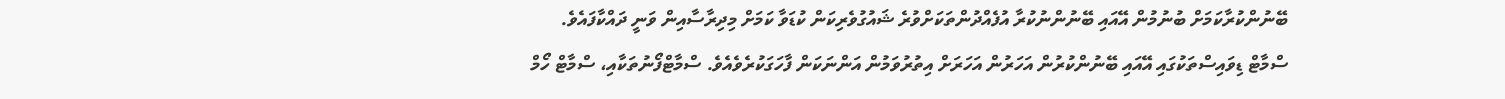ބޭނުންކުރާކަމަށް ބުނުމުން އޭއައި ބޭނުންނުކުރާ އުފެއްދުންތަކަށްވުރެ ޝައުގުވެރިކަން ކުޑަވާ ކަމަށް މިދިރާސާއިން ވަނީ ދައްކާފައެވެ.
ސްމާޓް ޑިވައިސްތަކުގައި އޭއައި ބޭނުންކުރުން އަހަރުން އަހަރަށް އިތުރުވަމުން އަންނަކަން ފާހަގަކުރެވެއެވެ. ސްމާޓްފޯނުތަކާއި، ސްމާޓް ހޯމް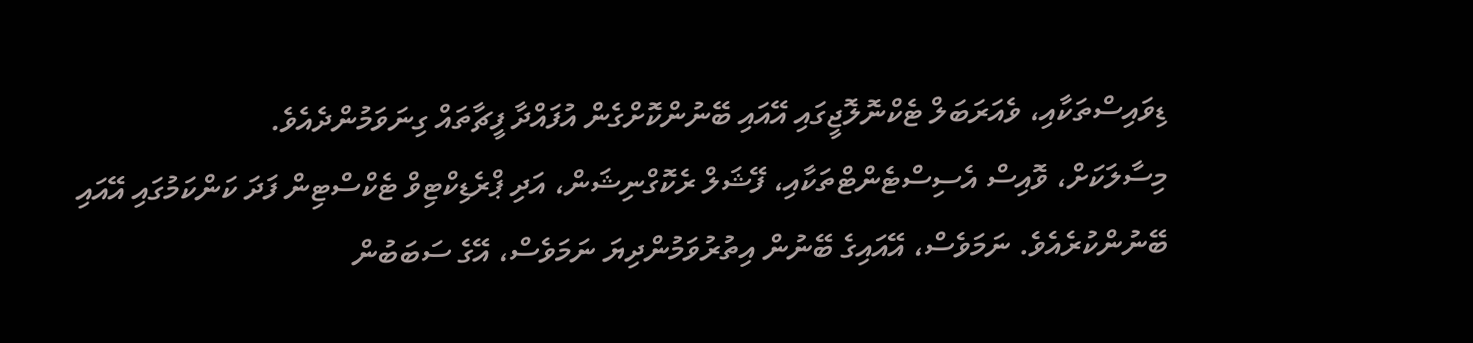ޑިވައިސްތަކާއި، ވެއަރަބަލް ޓެކްނޮލޮޖީގައި އޭއައި ބޭނުންކޮށްގެން އުފައްދާ ފީޗާތައް ގިނަވަމުންދެއެވެ.
މިސާލަކަށް، ވޮއިސް އެސިސްޓެންޓްތަކާއި، ފޭޝަލް ރެކޮގްނިޝަން، އަދި ޕްރެޑިކްޓިވް ޓެކްސްޓިން ފަދަ ކަންކަމުގައި އޭއައި ބޭނުންކުރެއެވެ. ނަމަވެސް، އޭއައިގެ ބޭނުން އިތުރުވަމުންދިޔަ ނަމަވެސް، އޭގެ ސަބަބުން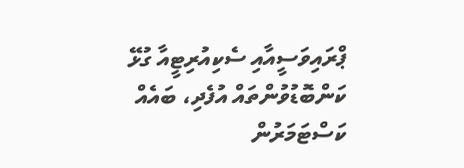ޕްރައިވަސީއާއި ސެކިއުރިޓީއާ ގުޅޭ ކަންބޮޑުވުންތައް އުފެދި، ބައެއް ކަސްޓަމަރުން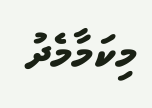މިކަމާމެދު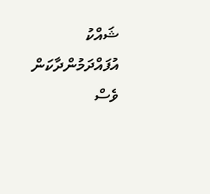ޝައްކު އުފައްދަމުންދާކަން ވެސް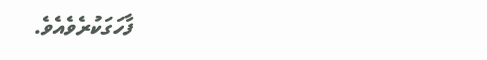ފާހަގަކުރެވެއެވެ.